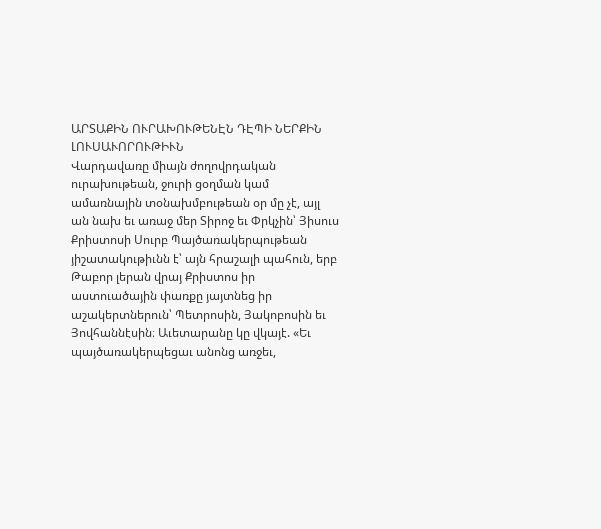ԱՐՏԱՔԻՆ ՈՒՐԱԽՈՒԹԵՆԷՆ ԴԷՊԻ ՆԵՐՔԻՆ ԼՈՒՍԱՒՈՐՈՒԹԻՒՆ
Վարդավառը միայն ժողովրդական ուրախութեան, ջուրի ցօղման կամ ամառնային տօնախմբութեան օր մը չէ, այլ ան նախ եւ առաջ մեր Տիրոջ եւ Փրկչին՝ Յիսուս Քրիստոսի Սուրբ Պայծառակերպութեան յիշատակութիւնն է՝ այն հրաշալի պահուն, երբ Թաբոր լերան վրայ Քրիստոս իր աստուածային փառքը յայտնեց իր աշակերտներուն՝ Պետրոսին, Յակոբոսին եւ Յովհաննէսին։ Աւետարանը կը վկայէ. «Եւ պայծառակերպեցաւ անոնց առջեւ,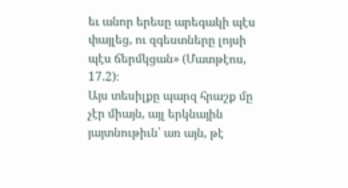եւ անոր երեսը արեգակի պէս փայլեց, ու զգեստները լոյսի պէս ճերմկցան» (Մատթէոս, 17.2)։
Այս տեսիլքը պարզ հրաշք մը չէր միայն, այլ երկնային յայտնութիւն՝ առ այն, թէ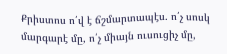Քրիստոս ո՛վ է ճշմարտապէս. ո՛չ սոսկ մարգարէ մը, ո՛չ միայն ուսուցիչ մը,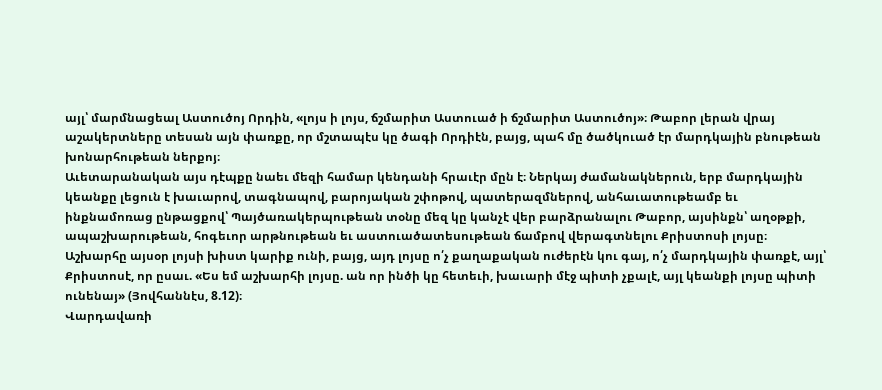այլ՝ մարմնացեալ Աստուծոյ Որդին, «լոյս ի լոյս, ճշմարիտ Աստուած ի ճշմարիտ Աստուծոյ»։ Թաբոր լերան վրայ աշակերտները տեսան այն փառքը, որ մշտապէս կը ծագի Որդիէն, բայց, պահ մը ծածկուած էր մարդկային բնութեան խոնարհութեան ներքոյ։
Աւետարանական այս դէպքը նաեւ մեզի համար կենդանի հրաւէր մըն է։ Ներկայ ժամանակներուն, երբ մարդկային կեանքը լեցուն է խաւարով, տագնապով, բարոյական շփոթով, պատերազմներով, անհաւատութեամբ եւ ինքնամոռաց ընթացքով՝ Պայծառակերպութեան տօնը մեզ կը կանչէ վեր բարձրանալու Թաբոր, այսինքն՝ աղօթքի, ապաշխարութեան, հոգեւոր արթնութեան եւ աստուածատեսութեան ճամբով վերագտնելու Քրիստոսի լոյսը։ Աշխարհը այսօր լոյսի խիստ կարիք ունի, բայց, այդ լոյսը ո՛չ քաղաքական ուժերէն կու գայ, ո՛չ մարդկային փառքէ, այլ՝ Քրիստոսէ, որ ըսաւ. «Ես եմ աշխարհի լոյսը. ան որ ինծի կը հետեւի, խաւարի մէջ պիտի չքալէ, այլ կեանքի լոյսը պիտի ունենայ» (Յովհաննէս, 8.12)։
Վարդավառի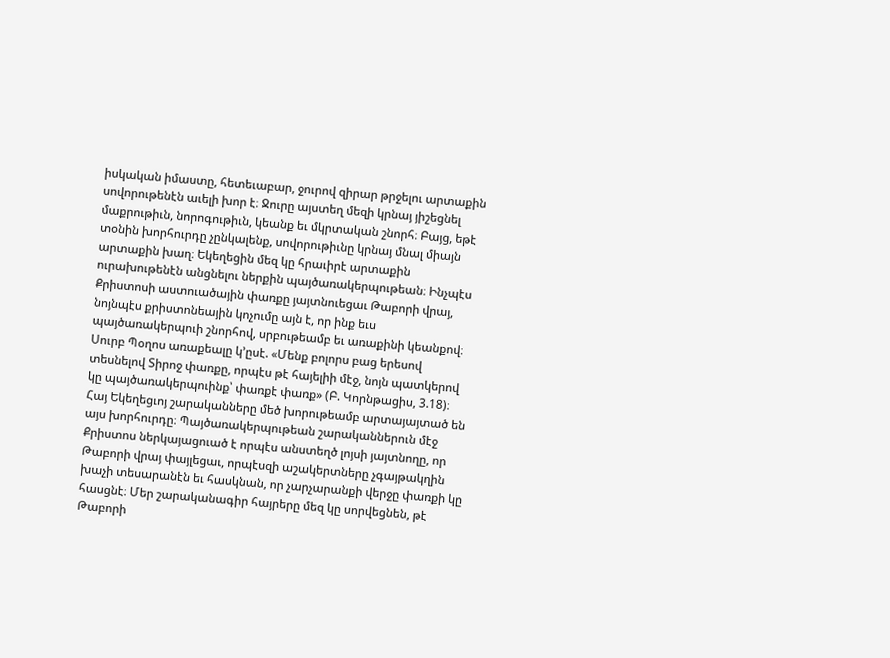իսկական իմաստը, հետեւաբար, ջուրով զիրար թրջելու արտաքին սովորութենէն աւելի խոր է։ Ջուրը այստեղ մեզի կրնայ յիշեցնել մաքրութիւն, նորոգութիւն, կեանք եւ մկրտական շնորհ։ Բայց, եթէ տօնին խորհուրդը չընկալենք, սովորութիւնը կրնայ մնալ միայն արտաքին խաղ։ Եկեղեցին մեզ կը հրաւիրէ արտաքին ուրախութենէն անցնելու ներքին պայծառակերպութեան։ Ինչպէս Քրիստոսի աստուածային փառքը յայտնուեցաւ Թաբորի վրայ, նոյնպէս քրիստոնեային կոչումը այն է, որ ինք եւս պայծառակերպուի շնորհով, սրբութեամբ եւ առաքինի կեանքով։ Սուրբ Պօղոս առաքեալը կ՚ըսէ. «Մենք բոլորս բաց երեսով տեսնելով Տիրոջ փառքը, որպէս թէ հայելիի մէջ, նոյն պատկերով կը պայծառակերպուինք՝ փառքէ փառք» (Բ. Կորնթացիս, 3.18)։
Հայ Եկեղեցւոյ շարականները մեծ խորութեամբ արտայայտած են այս խորհուրդը։ Պայծառակերպութեան շարականներուն մէջ Քրիստոս ներկայացուած է որպէս անստեղծ լոյսի յայտնողը, որ Թաբորի վրայ փայլեցաւ, որպէսզի աշակերտները չգայթակղին խաչի տեսարանէն եւ հասկնան, որ չարչարանքի վերջը փառքի կը հասցնէ։ Մեր շարականագիր հայրերը մեզ կը սորվեցնեն, թէ Թաբորի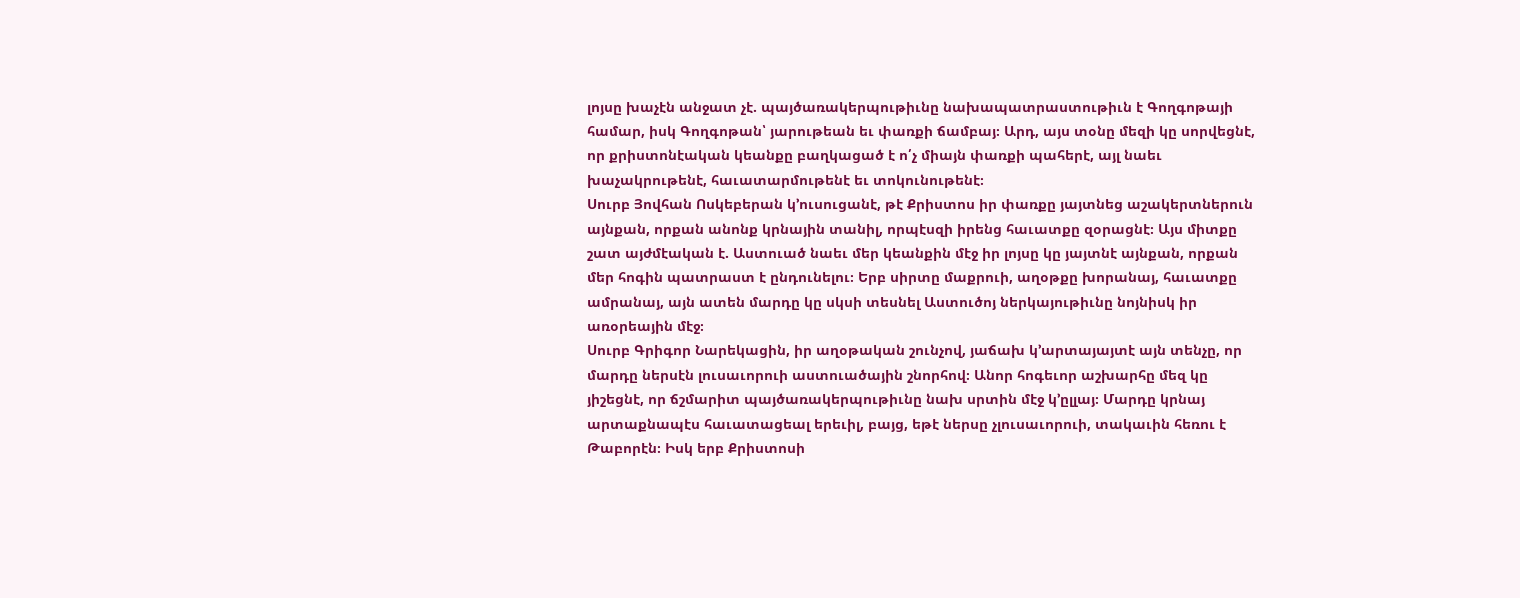լոյսը խաչէն անջատ չէ. պայծառակերպութիւնը նախապատրաստութիւն է Գողգոթայի համար, իսկ Գողգոթան՝ յարութեան եւ փառքի ճամբայ։ Արդ, այս տօնը մեզի կը սորվեցնէ, որ քրիստոնէական կեանքը բաղկացած է ո՛չ միայն փառքի պահերէ, այլ նաեւ խաչակրութենէ, հաւատարմութենէ եւ տոկունութենէ։
Սուրբ Յովհան Ոսկեբերան կ՚ուսուցանէ, թէ Քրիստոս իր փառքը յայտնեց աշակերտներուն այնքան, որքան անոնք կրնային տանիլ, որպէսզի իրենց հաւատքը զօրացնէ։ Այս միտքը շատ այժմէական է. Աստուած նաեւ մեր կեանքին մէջ իր լոյսը կը յայտնէ այնքան, որքան մեր հոգին պատրաստ է ընդունելու։ Երբ սիրտը մաքրուի, աղօթքը խորանայ, հաւատքը ամրանայ, այն ատեն մարդը կը սկսի տեսնել Աստուծոյ ներկայութիւնը նոյնիսկ իր առօրեային մէջ։
Սուրբ Գրիգոր Նարեկացին, իր աղօթական շունչով, յաճախ կ՚արտայայտէ այն տենչը, որ մարդը ներսէն լուսաւորուի աստուածային շնորհով։ Անոր հոգեւոր աշխարհը մեզ կը յիշեցնէ, որ ճշմարիտ պայծառակերպութիւնը նախ սրտին մէջ կ՚ըլլայ։ Մարդը կրնայ արտաքնապէս հաւատացեալ երեւիլ, բայց, եթէ ներսը չլուսաւորուի, տակաւին հեռու է Թաբորէն։ Իսկ երբ Քրիստոսի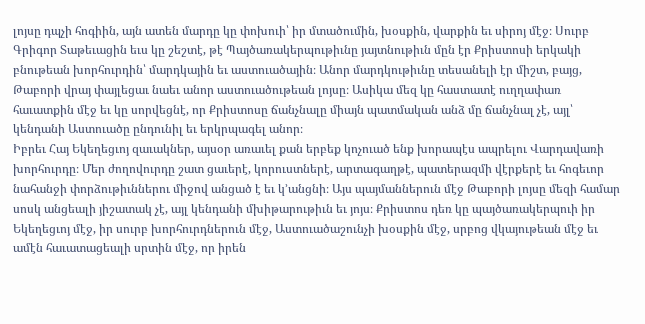լոյսը դպչի հոգիին, այն ատեն մարդը կը փոխուի՝ իր մտածումին, խօսքին, վարքին եւ սիրոյ մէջ։ Սուրբ Գրիգոր Տաթեւացին եւս կը շեշտէ, թէ Պայծառակերպութիւնը յայտնութիւն մըն էր Քրիստոսի երկակի բնութեան խորհուրդին՝ մարդկային եւ աստուածային։ Անոր մարդկութիւնը տեսանելի էր միշտ, բայց, Թաբորի վրայ փայլեցաւ նաեւ անոր աստուածութեան լոյսը։ Ասիկա մեզ կը հաստատէ ուղղափառ հաւատքին մէջ եւ կը սորվեցնէ, որ Քրիստոսը ճանչնալը միայն պատմական անձ մը ճանչնալ չէ, այլ՝ կենդանի Աստուածը ընդունիլ եւ երկրպագել անոր։
Իբրեւ Հայ Եկեղեցւոյ զաւակներ, այսօր առաւել քան երբեք կոչուած ենք խորապէս ապրելու Վարդավառի խորհուրդը։ Մեր ժողովուրդը շատ ցաւերէ, կորուստներէ, արտագաղթէ, պատերազմի վէրքերէ եւ հոգեւոր նահանջի փորձութիւններու միջով անցած է եւ կ՚անցնի։ Այս պայմաններուն մէջ Թաբորի լոյսը մեզի համար սոսկ անցեալի յիշատակ չէ, այլ կենդանի մխիթարութիւն եւ յոյս։ Քրիստոս դեռ կը պայծառակերպուի իր Եկեղեցւոյ մէջ, իր սուրբ խորհուրդներուն մէջ, Աստուածաշունչի խօսքին մէջ, սրբոց վկայութեան մէջ եւ ամէն հաւատացեալի սրտին մէջ, որ իրեն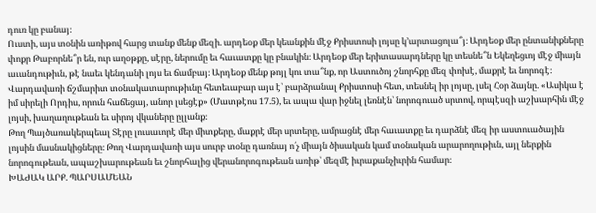դուռ կը բանայ։
Ուստի, այս տօնին առիթով հարց տանք մենք մեզի. արդեօք մեր կեանքին մէջ Քրիստոսի լոյսը կ՚արտացոլա՞յ։ Արդեօք մեր ընտանիքները փոքր Թաբորնե՞ր են, ուր աղօթքը, սէրը, ներումը եւ հաւատքը կը բնակին։ Արդեօք մեր երիտասարդները կը տեսնե՞ն Եկեղեցւոյ մէջ միայն աւանդութիւն, թէ նաեւ կենդանի լոյս եւ ճամբայ։ Արդեօք մենք թոյլ կու տա՞նք, որ Աստուծոյ շնորհքը մեզ փոխէ, մաքրէ եւ նորոգէ։
Վարդավառի ճշմարիտ տօնակատարութիւնը հետեւաբար այս է՝ բարձրանալ Քրիստոսի հետ, տեսնել իր լոյսը, լսել Հօր ձայնը. «Ասիկա է իմ սիրելի Որդիս, որուն հաճեցայ, անոր լսեցէք» (Մատթէոս 17.5), եւ ապա վար իջնել լեռնէն՝ նորոգուած սրտով, որպէսզի աշխարհին մէջ լոյսի, խաղաղութեան եւ սիրոյ վկաները ըլլանք։
Թող Պայծառակերպեալ Տէրը լուսաւորէ մեր միտքերը, մաքրէ մեր սրտերը, ամրացնէ մեր հաւատքը եւ դարձնէ մեզ իր աստուածային լոյսին մասնակիցները։ Թող Վարդավառի այս սուրբ տօնը դառնայ ո՛չ միայն ծիսական կամ տօնական արարողութիւն, այլ ներքին նորոգութեան, ապաշխարութեան եւ շնորհալից վերանորոգութեան առիթ՝ մեզմէ իւրաքանչիւրին համար։
ԽԱԺԱԿ ԱՐՔ. ՊԱՐՍԱՄԵԱՆ